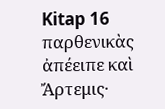Kitap 16
παρθενικὰς ἀπέειπε καὶ Ἄρτεμις·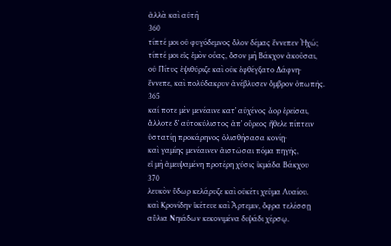ἀλλὰ καὶ αὐτὴ
360
τίπτέ μοι οὐ φυγόδεμνος ὅλον δέμας ἔννεπεν Ἠχώ;
τίπτέ μοι εἰς ἐμὸν οὖας, ὅσον μὴ Βάκχον ἀκοῦσαι,
οὐ Πίτυς ἐψιθύριζε καὶ οὐκ ἐφθέγξατο Δάφνη·
ἔννεπε, καὶ πολύδακρυν ἀνέβλυσεν ὄμβρον ὀπωπῆς.
365
καί ποτε μὲν μενέαινε κατʼ αὐχένος ἆορ ἐρεῖσαι,
ἄλλοτε δʼ αὐτοκύλιστος ἀπʼ οὔρεος ἤθελε πίπτειν
ὑστατίῃ προκάρηνος ὀλισθήσασα κονίῃ·
καὶ γαμίης μενέαινεν ἀιστῶσαι πόμα πηγῆς,
εἰ μὴ ἀμειψαμένη προτέρη χύσις ἰκμάδα Βάκχου
370
λευκὸν ὕδωρ κελάρυζε καὶ οὐκέτι χεῦμα Λυαίου.
καὶ Κρονίδην ἱκέτευε καὶ Ἄρτεμιν, ὄφρα τελέσσῃ
αὔλια Νηιάδων κεκονιμένα διψάδι χέρσῳ.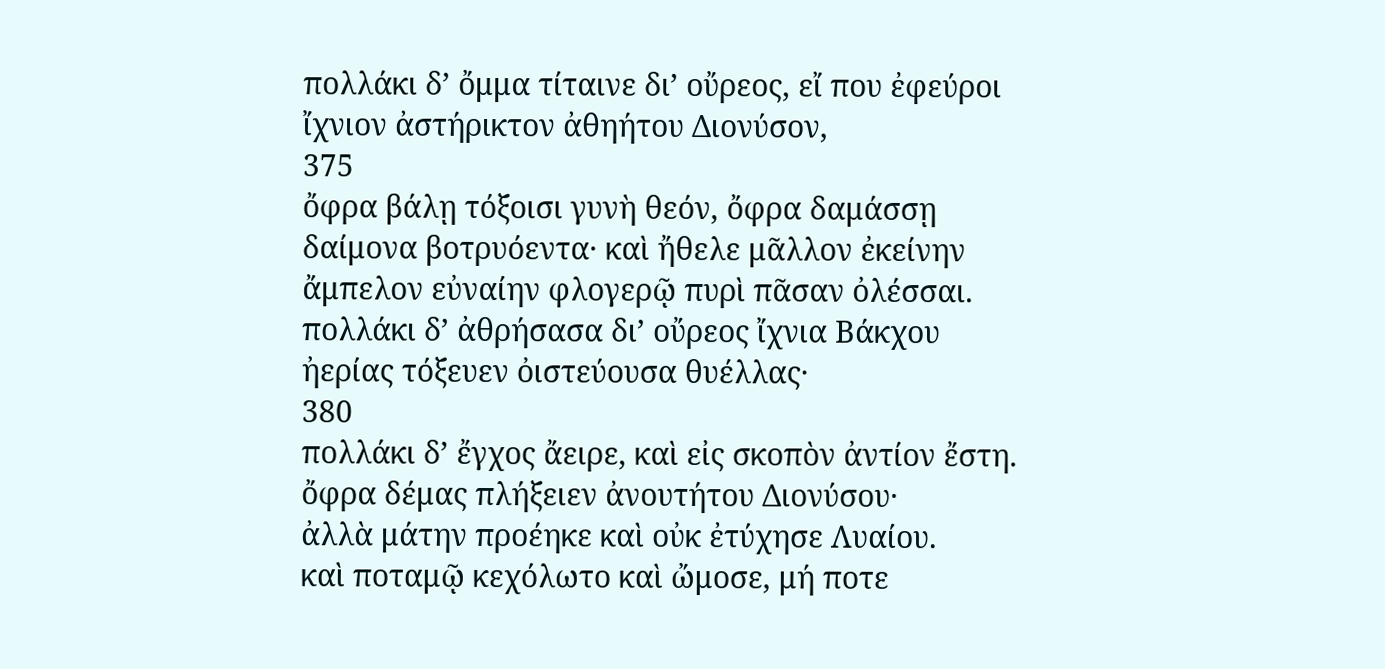πολλάκι δʼ ὄμμα τίταινε διʼ οὔρεος, εἴ που ἐφεύροι
ἴχνιον ἀστήρικτον ἀθηήτου Διονύσον,
375
ὄφρα βάλῃ τόξοισι γυνὴ θεόν, ὄφρα δαμάσσῃ
δαίμονα βοτρυόεντα· καὶ ἤθελε μᾶλλον ἐκείνην
ἄμπελον εὐναίην φλογερῷ πυρὶ πᾶσαν ὀλέσσαι.
πολλάκι δʼ ἀθρήσασα διʼ οὔρεος ἴχνια Βάκχου
ἠερίας τόξευεν ὀιστεύουσα θυέλλας·
380
πολλάκι δʼ ἔγχος ἄειρε, καὶ εἰς σκοπὸν ἀντίον ἔστη.
ὄφρα δέμας πλήξειεν ἀνουτήτου Διονύσου·
ἀλλὰ μάτην προέηκε καὶ οὐκ ἐτύχησε Λυαίου.
καὶ ποταμῷ κεχόλωτο καὶ ὤμοσε, μή ποτε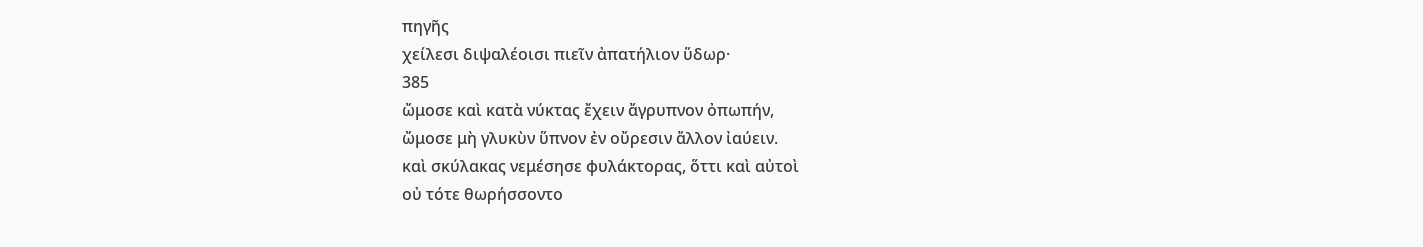πηγῆς
χείλεσι διψαλέοισι πιεῖν ἀπατήλιον ὕδωρ·
385
ὤμοσε καὶ κατὰ νύκτας ἔχειν ἄγρυπνον ὀπωπήν,
ὤμοσε μὴ γλυκὺν ὕπνον ἐν οὔρεσιν ἄλλον ἰαύειν.
καὶ σκύλακας νεμέσησε φυλάκτορας, ὅττι καὶ αὐτοὶ
οὐ τότε θωρήσσοντο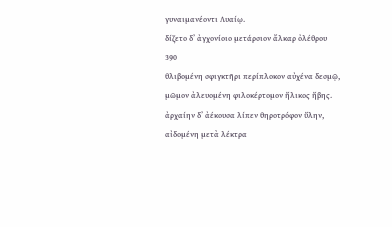γυναιμανέοντι Λυαίῳ.
δίζετο δʼ ἀγχονίοιο μετάρσιον ἄλκαρ ὀλέθρου
390
θλιβομένη σφιγκτῆρι περίπλοκον αὐχένα δεσμῷ,
μῶμον ἀλευομένη φιλοκέρτομον ἥλικος ἥβης.
ἀρχαίην δʼ ἀέκουσα λίπεν θηροτρόφον ὕλην,
αἰδομένη μετὰ λέκτρα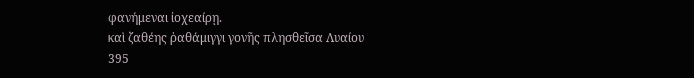φανήμεναι ἰοχεαίρῃ.
καὶ ζαθέης ῥαθάμιγγι γονῆς πλησθεῖσα Λυαίου
395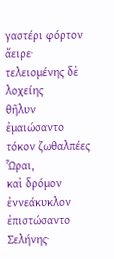γαστέρι φόρτον ἄειρε· τελειομένης δὲ λοχείης
θῆλυν ἐμαιώσαντο τόκον ζωθαλπέες Ὧραι,
καὶ δρόμον ἐννεάκυκλον ἐπιστώσαντο Σελήνης·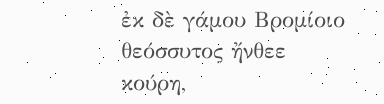ἐκ δὲ γάμου Βρομίοιο θεόσσυτος ἤνθεε κούρη,